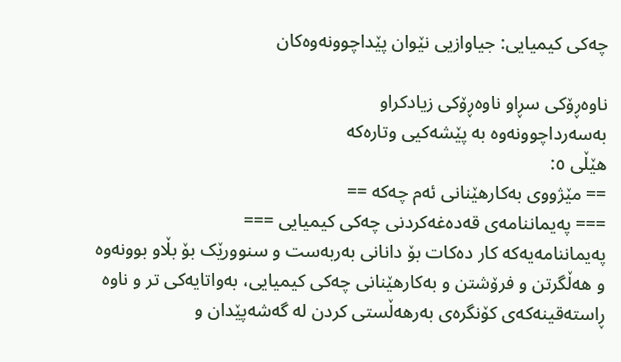چەکی کیمیایی: جیاوازیی نێوان پێداچوونەوەکان

ناوەڕۆکی سڕاو ناوەڕۆکی زیادکراو
بەسەرداچوونەوە بە پێشەکیی وتارەکە
ھێڵی ٥:
== مێژووی بەکارھێنانی ئەم چەکە ==
=== پەیماننامەی قەدەغەکردنی چەکی کیمیایی ===
پەیماننامەیەکە کار دەکات بۆ دانانی بەربەست و سنوورێک بۆ بڵاو بوونەوە و ھەڵگرتن و فرۆشتن و بەکارھێنانی چەکی کیمیایی، بەواتایەکی تر و ناوە ڕاستەقینەکەی کۆنگرەی بەرھەڵستی کردن لە گەشەپێدان و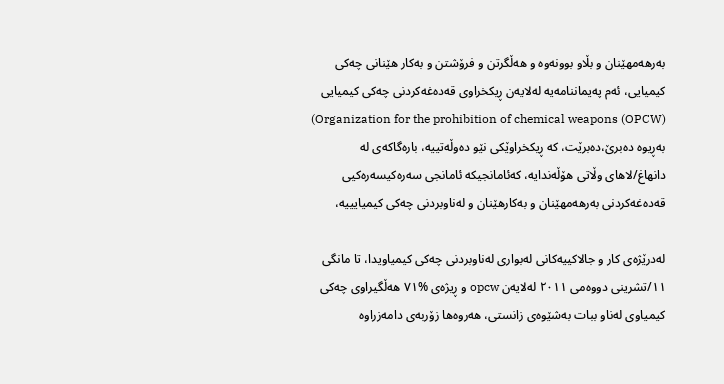بەرھەمھێنان و بڵاو بوونەوە و ھەڵگرتن و فرۆشتن و بەکار ھێنانی چەکی کیمیایی، ئەم پەیماننامەیە لەلایەن ڕیکخراوی قەدەغەکردنی چەکی کیمیایی (OPCW) Organization for the prohibition of chemical weapons) بەڕیوە دەبرێ،دەبرێت، کە ڕیکخراوێکی نێو دەوڵەتییە، بارەگاکەی لە دانھاغ/لاھای وڵاتی ھۆڵەندایە، کەئامانجیکە ئامانجی سەرەکیسەرەکیی قەدەغەکردنی بەرھەمھێنان و بەکارھێنان و لەناوبردنی چەکی کیمیایییە،

لەدرێژەی کار و جالاکییەکانی لەبواری لەناوبردنی چەکی کیمیاویدا، تا مانگی ١١/تشرینی دووەمی ٢٠١١ لەلایەن opcw و ڕیژەی %٧١ ھەڵگیراوی چەکی کیمیاوی لەناو ببات بەشێوەی زانستی، ھەروەھا زۆربەی دامەزراوە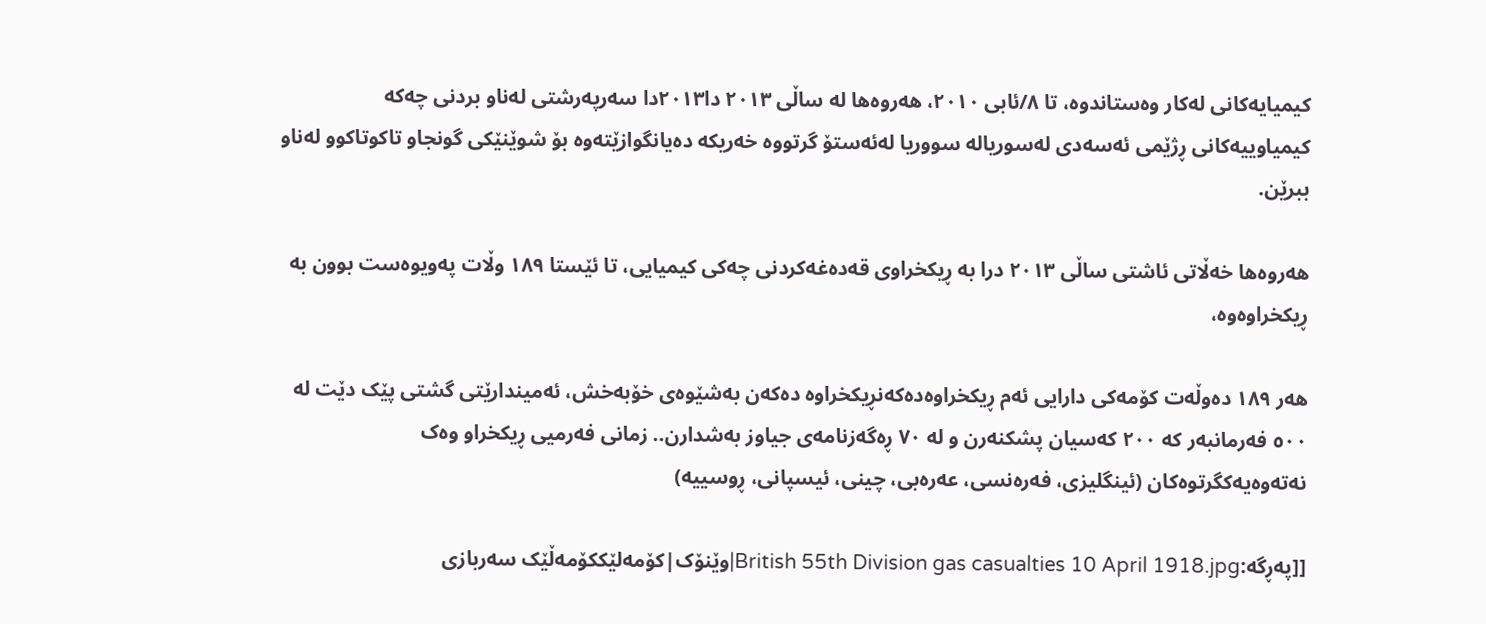کیمیایەکانی لەکار وەستاندوە، تا ٨/ئابی ٢٠١٠، ھەروەھا لە ساڵی ٢٠١٣ دا٢٠١٣دا سەرپەرشتی لەناو بردنی چەکە کیمیاوییەکانی ڕژێمی ئەسەدی لەسوریالە سووریا لەئەستۆ گرتووە خەریکە دەیانگوازێتەوە بۆ شوێنێکی گونجاو تاکوتاکوو لەناو ببرێن.

ھەروەھا خەڵاتی ئاشتی ساڵی ٢٠١٣ درا بە ڕیکخراوی قەدەغەکردنی چەکی کیمیایی، تا ئێستا ١٨٩ وڵات پەویوەست بوون بە ڕیکخراوەوە،

ھەر ١٨٩ دەوڵەت کۆمەکی دارایی ئەم ڕیکخراوەدەکەنڕیکخراوە دەکەن بەشێوەی خۆبەخش، ئەمیندارێتی گشتی پێک دێت لە ٥٠٠ فەرمانبەر کە ٢٠٠ کەسیان پشکنەرن و لە ٧٠ ڕەگەزنامەی جیاوز بەشدارن.. زمانی فەرمیی ڕیکخراو وەک نەتەوەیەکگرتوەکان (ئینگلیزی، فەرەنسی، عەرەبی، چینی، ئیسپانی، ڕوسییە)

[[پەڕگە:British 55th Division gas casualties 10 April 1918.jpg|وێنۆک|کۆمەلێککۆمەڵێک سەربازی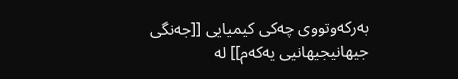بەرکەوتووی چەکی کیمیایی [[جەنگی جیھانیجیھانیی یەکەم]] لە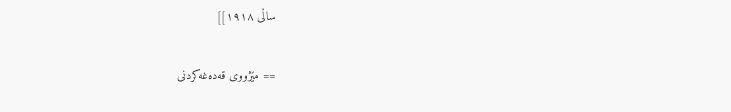ساڵی ١٩١٨]]

== مێژووی قەدەغەکردنی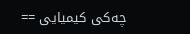چەکی کیمیایی ==